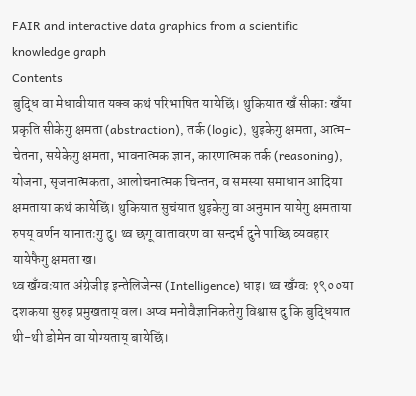FAIR and interactive data graphics from a scientific knowledge graph
Contents
बुद्धि वा मेधावीयात यक्व कथं परिभाषित यायेछिं। थुकियात खँ सीकाः खँया प्रकृति सीकेगु क्षमता (abstraction), तर्क (logic), थुइकेगु क्षमता, आत्म-चेतना, सयेकेगु क्षमता, भावनात्मक ज्ञान, कारणात्मक तर्क (reasoning), योजना, सृजनात्मकता, आलोचनात्मक चिन्तन, व समस्या समाधान आदिया क्षमताया कथं कायेछिं। थुकियात सुचंयात थुइकेगु वा अनुमान यायेगु क्षमताया रुपय् वर्णन यानातःगु दु। थ्व छगू वातावरण वा सन्दर्भ दुने पाय्छि व्यवहार यायेफैगु क्षमता ख।
थ्व खँग्वःयात अंग्रेजीइ इन्तेलिजेन्स (Intelligence) धाइ। थ्व खँग्वः १९००या दशकया सुरुइ प्रमुखताय् वल। अप्व मनोवैज्ञानिकतेगु विश्वास दु कि बुद्धियात थी-थी डोमेन वा योग्यताय् बायेछिं।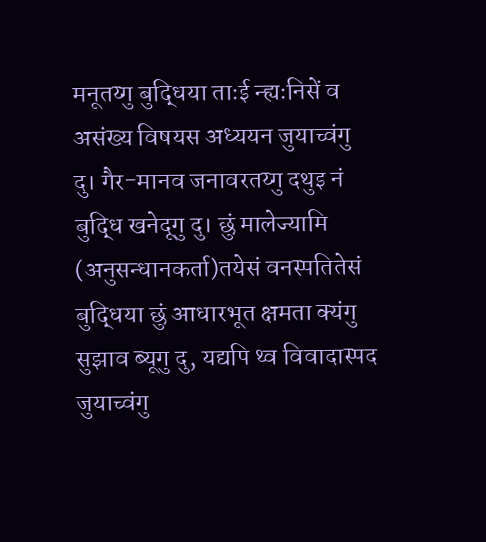मनूतय्गु बुद्धिया ताःई न्ह्यःनिसें व असंख्य विषयस अध्ययन जुयाच्वंगु दु। गैर-मानव जनावरतय्गु दथुइ नं बुद्धि खनेदूगु दु। छुं मालेज्यामि (अनुसन्धानकर्ता)तयेसं वनस्पतितेसं बुद्धिया छुं आधारभूत क्षमता क्यंगु सुझाव ब्यूगु दु, यद्यपि थ्व विवादास्पद जुयाच्वंगु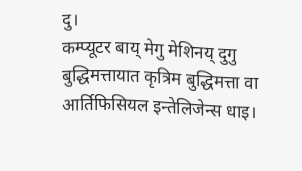दु।
कम्प्यूटर बाय् मेगु मेशिनय् दुगु बुद्धिमत्तायात कृत्रिम बुद्धिमत्ता वा आर्तिफिसियल इन्तेलिजेन्स धाइ।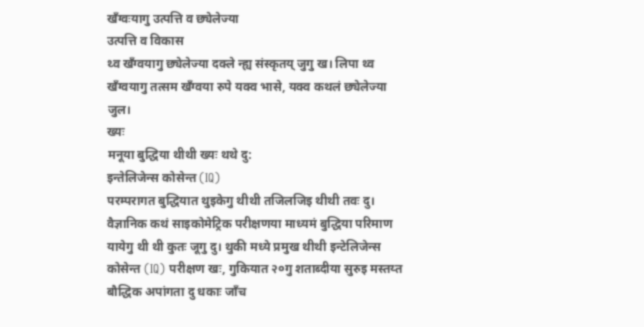खँग्वःयागु उत्पत्ति व छ्येलेज्या
उत्पत्ति व विकास
थ्व खँग्वयागु छ्येलेज्या दक्ले न्ह्य संस्कृतय् जुगु ख। लिपा थ्व खँग्वयागु तत्सम खँग्वया रुपे यक्व भासे, यक्व कथलं छ्येलेज्या जुल।
ख्यः
मनूया बुद्धिया थीथी ख्यः थथे दु:
इन्तेलिजेन्स कोसेन्त (IQ)
परम्परागत बुद्धियात थुइकेगु थीथी तजिलजिइ थीथी तवः दु। वैज्ञानिक कथं साइकोमेट्रिक परीक्षणया माध्यमं बुद्धिया परिमाण यायेगु थी थी कुतः जूगु दु। थुकी मध्ये प्रमुख थीथी इन्टेलिजेन्स कोसेन्त (IQ) परीक्षण खः, गुकियात २०गु शताब्दीया सुरुइ मस्तय्त बौद्धिक अपांगता दु धकाः जाँच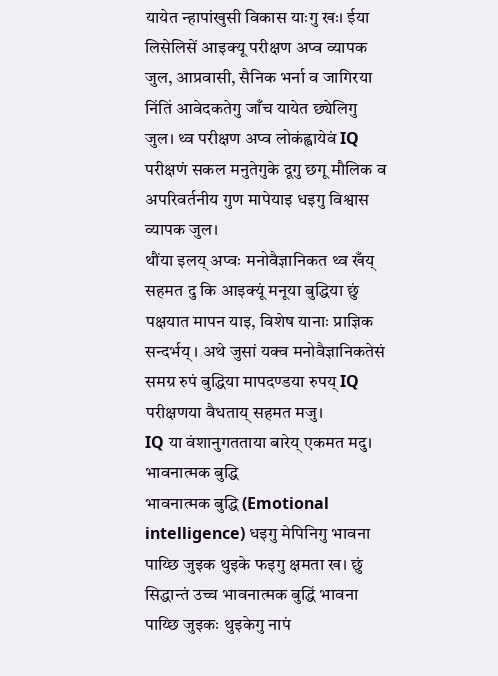यायेत न्हापांखुसी विकास याःगु खः। ईया लिसेलिसें आइक्यू परीक्षण अप्व व्यापक जुल, आप्रवासी, सैनिक भर्ना व जागिरया निंतिं आवेदकतेगु जाँच यायेत छ्येलिगु जुल। थ्व परीक्षण अप्व लोकंह्वायेवं IQ परीक्षणं सकल मनुतेगुके दूगु छगू मौलिक व अपरिवर्तनीय गुण मापेयाइ धइगु विश्वास व्यापक जुल।
थौंया इलय् अप्वः मनोवैज्ञानिकत थ्व खँय् सहमत दु कि आइक्यूं मनूया बुद्धिया छुं पक्षयात मापन याइ, विशेष यानाः प्राज्ञिक सन्दर्भय् । अथे जुसां यक्व मनोवैज्ञानिकतेसं समग्र रुपं बुद्धिया मापदण्डया रुपय् IQ परीक्षणया वैधताय् सहमत मजु।
IQ या वंशानुगतताया बारेय् एकमत मदु।
भावनात्मक बुद्धि
भावनात्मक बुद्धि (Emotional intelligence) धइगु मेपिनिगु भावना पाय्छि जुइक थुइके फइगु क्षमता ख। छुं सिद्धान्तं उच्च भावनात्मक बुद्धिं भावना पाय्छि जुइकः थुइकेगु नापं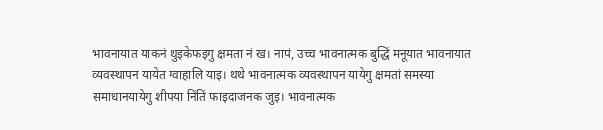भावनायात याकनं थुइकेफइगु क्षमता नं ख। नापं, उच्च भावनात्मक बुद्धिं मनूयात भावनायात व्यवस्थापन यायेत ग्वाहालि याइ। थथे भावनात्मक व्यवस्थापन यायेगु क्षमतां समस्या समाधानयायेगु शीपया निंतिं फाइदाजनक जुइ। भावनात्मक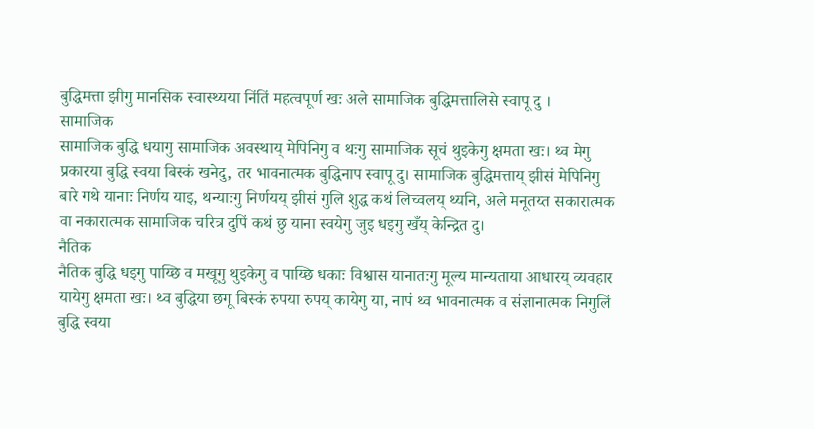बुद्धिमत्ता झीगु मानसिक स्वास्थ्यया निंतिं महत्वपूर्ण खः अले सामाजिक बुद्धिमत्तालिसे स्वापू दु ।
सामाजिक
सामाजिक बुद्धि धयागु सामाजिक अवस्थाय् मेपिनिगु व थःगु सामाजिक सूचं थुइकेगु क्षमता खः। थ्व मेगु प्रकारया बुद्धि स्वया बिस्कं खनेदु, तर भावनात्मक बुद्धिनाप स्वापू दु। सामाजिक बुद्धिमत्ताय् झीसं मेपिनिगु बारे गथे यानाः निर्णय याइ, थन्याःगु निर्णयय् झीसं गुलि शुद्ध कथं लिच्वलय् थ्यनि, अले मनूतय्त सकारात्मक वा नकारात्मक सामाजिक चरित्र दुपिं कथं छु याना स्वयेगु जुइ धइगु खँय् केन्द्रित दु।
नैतिक
नैतिक बुद्धि धइगु पाय्छि व मखूगु थुइकेगु व पाय्छि धकाः विश्वास यानातःगु मूल्य मान्यताया आधारय् व्यवहार यायेगु क्षमता खः। थ्व बुद्धिया छगू बिस्कं रुपया रुपय् कायेगु या, नापं थ्व भावनात्मक व संज्ञानात्मक निगुलिं बुद्धि स्वया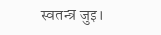स्वतन्त्र जुइ।